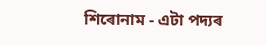শিৰোনাম - এটা পদ্যৰ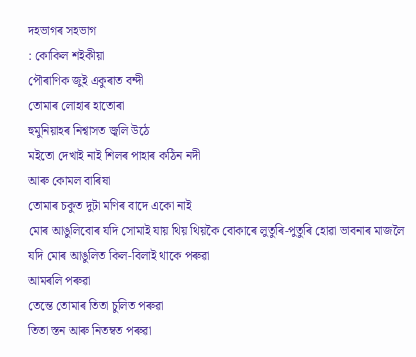দহভাগৰ সহভাগ
: কোকিল শইকীয়া
পৌৰাণিক জুই একুৰাত বন্দী
তোমাৰ লোহাৰ হাতোৰা
হুমুনিয়াহৰ নিশ্বাসত জ্বলি উঠে
মইতো দেখাই নাই শিলৰ পাহাৰ কঠিন নদী
আৰু কোমল বাৰিষা
তোমাৰ চকুত দুটা মণিৰ বাদে একো নাই
মোৰ আঙুলিবোৰ যদি সোমাই যায় থিয় থিয়কৈ বোকাৰে লুতুৰি-পুতুৰি হোৱা ভাবনাৰ মাজলৈ
যদি মোৰ আঙুলিত কিল-বিলাই থাকে পৰুৱা
আমৰলি পৰুৱা
তেন্তে তোমাৰ তিতা চুলিত পৰুৱা
তিতা স্তন আৰু নিতম্বত পৰুৱা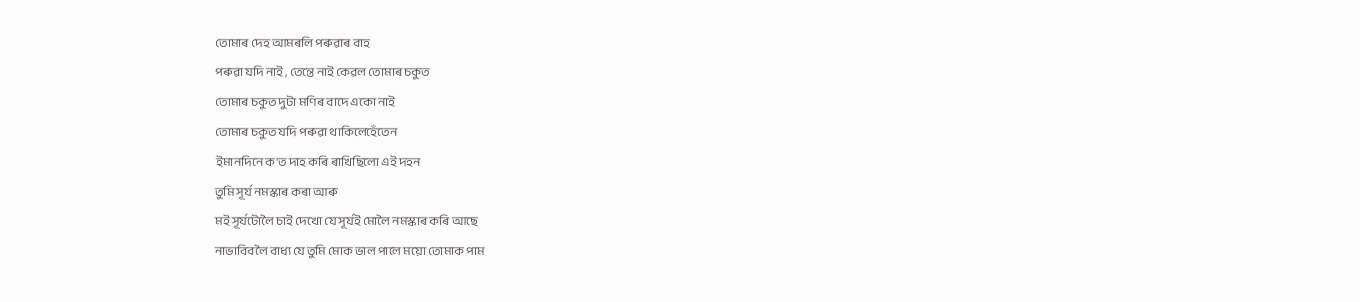তোমাৰ দেহ আমৰলি পৰুৱাৰ বাহ
পৰুৱা যদি নাই , তেন্তে নাই কেৱল তোমাৰ চকুত
তোমাৰ চকুত দুটা মণিৰ বাদে একো নাই
তোমাৰ চকুত যদি পৰুৱা থাকিলেহেঁতেন
ইমানদিনে ক'ত দাহ কৰি ৰাখিছিলো এই দহন
তুমি সূৰ্য নমস্কাৰ কৰা আৰু
মই সূৰ্যটোলৈ চাই দেখো যে সূৰ্যই মোলৈ নমস্কাৰ কৰি আছে
নাভাবিবলৈ বাধ্য যে তুমি মোক ভাল পালে ময়ো তোমাক পাম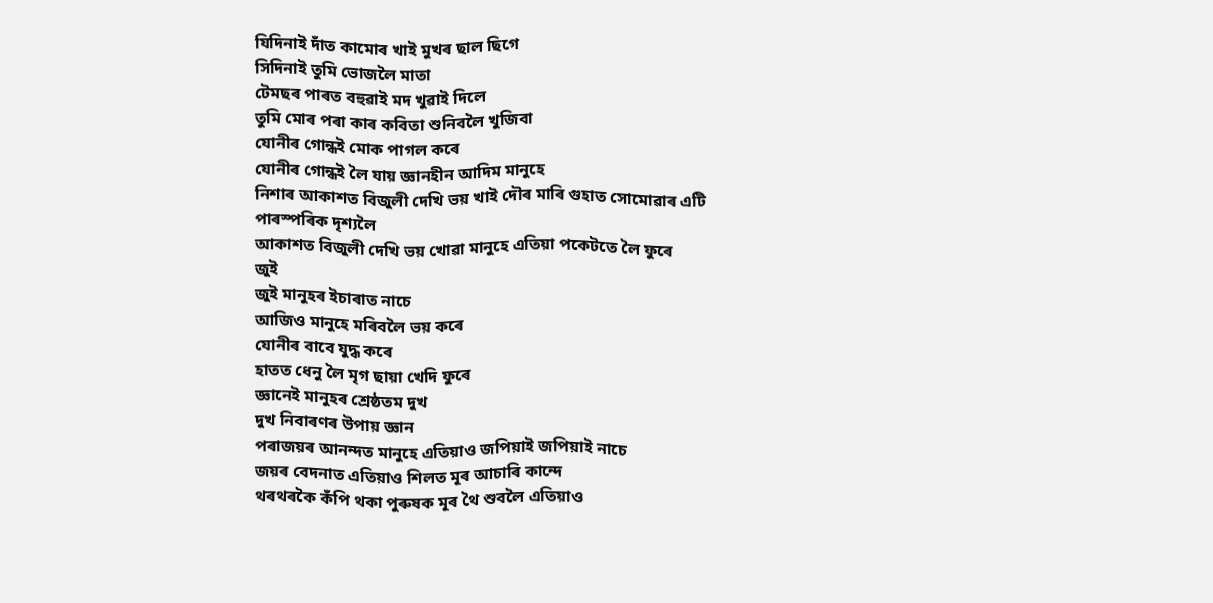যিদিনাই দাঁত কামোৰ খাই মুখৰ ছাল ছিগে
সিদিনাই তুমি ভোজলৈ মাতা
টেমছৰ পাৰত বহুৱাই মদ খুৱাই দিলে
তুমি মোৰ পৰা কাৰ কবিতা শুনিবলৈ খুজিবা
যোনীৰ গোন্ধই মোক পাগল কৰে
যোনীৰ গোন্ধই লৈ যায় জ্ঞানহীন আদিম মানুহে
নিশাৰ আকাশত বিজুলী দেখি ভয় খাই দৌৰ মাৰি গুহাত সোমোৱাৰ এটি পাৰস্পৰিক দৃশ্যলৈ
আকাশত বিজুলী দেখি ভয় খোৱা মানুহে এতিয়া পকেটতে লৈ ফুৰে
জুই
জুই মানুহৰ ইচাৰাত নাচে
আজিও মানুহে মৰিবলৈ ভয় কৰে
যোনীৰ বাবে যুদ্ধ কৰে
হাতত ধেনু লৈ মৃগ ছায়া খেদি ফুৰে
জ্ঞানেই মানুহৰ শ্ৰেষ্ঠতম দুখ
দুখ নিবাৰণৰ উপায় জ্ঞান
পৰাজয়ৰ আনন্দত মানুহে এতিয়াও জপিয়াই জপিয়াই নাচে
জয়ৰ বেদনাত এতিয়াও শিলত মূৰ আচাৰি কান্দে
থৰথৰকৈ কঁপি থকা পুৰুষক মূৰ থৈ শুবলৈ এতিয়াও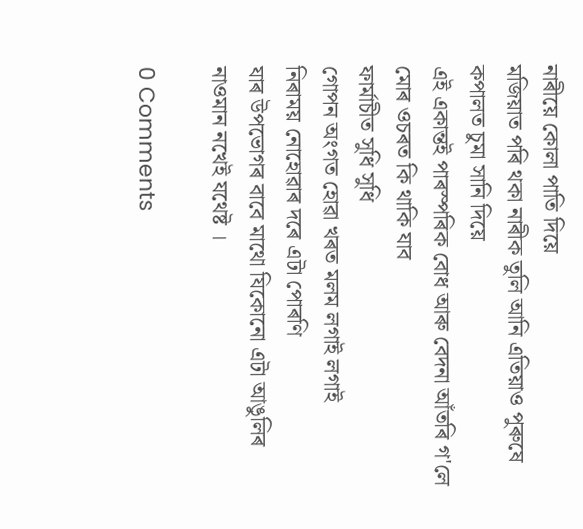নাৰীয়ে কোলা পাতি দিয়ে
মজিয়াত পৰি থকা নাৰীক তুলি আনি এতিয়াও পুৰুষে কপালত চুমা সানি দিয়ে
এই একান্তই পাৰস্পৰিক বোধ আৰু বেদনা আঁতৰি গ'লে
মোৰ ওচৰত কি থাকি যাব
ফাৰ্মাচীত সুধি সুধি
গোপন অংগত হোৱা খৰত মলম লগাই লগাই
নিৰাময় নোহোৱাৰ দৰে এটা পোৰণি
যাৰ উপভোগৰ বাবে মাথো যিকোনো এটা আঙুলিৰ নাওমান নখেই যথেষ্ট ।

0 Comments